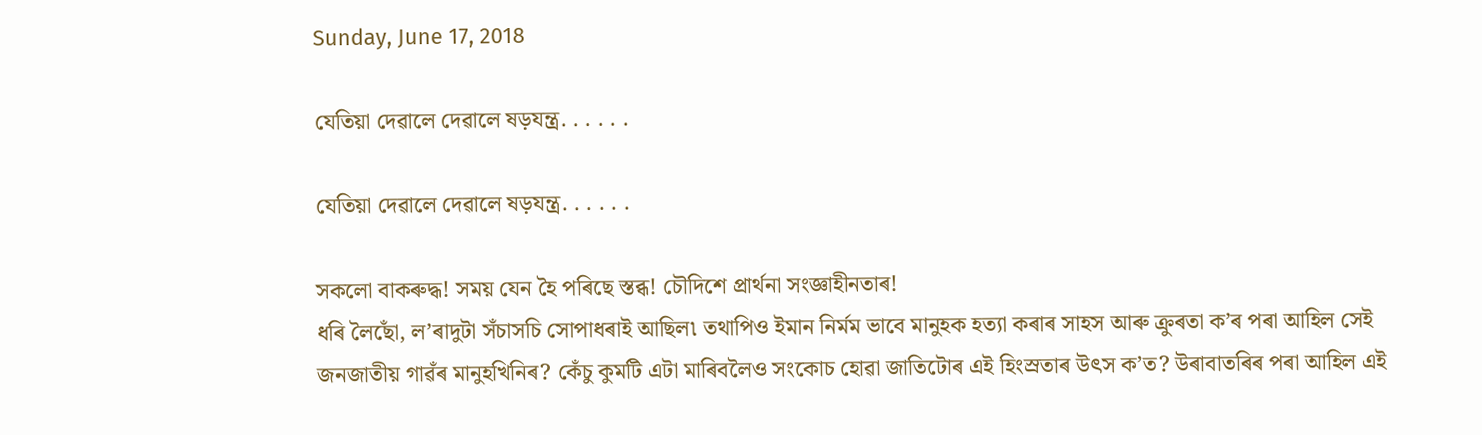Sunday, June 17, 2018

যেতিয়া দেৱালে দেৱালে ষড়যন্ত্ৰ. . . . . .

যেতিয়া দেৱালে দেৱালে ষড়যন্ত্ৰ. . . . . .

সকলো বাকৰুদ্ধ! সময় যেন হৈ পৰিছে স্তব্ধ! চৌদিশে প্ৰাৰ্থনা সংজ্ঞাহীনতাৰ!
ধৰি লৈছোঁ, ল’ৰাদুটা সঁচাসচি সোপাধৰাই আছিল৷ তথাপিও ইমান নিৰ্মম ভাবে মানুহক হত্যা কৰাৰ সাহস আৰু ক্ৰুৰতা ক’ৰ পৰা আহিল সেই জনজাতীয় গাৱঁৰ মানুহখিনিৰ? কেঁচু কুমটি এটা মাৰিবলৈও সংকোচ হোৱা জাতিটোৰ এই হিংস্ৰতাৰ উৎস ক’ত? উৰাবাতৰিৰ পৰা আহিল এই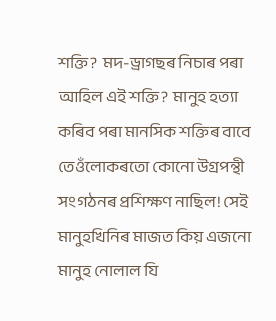শক্তি?  মদ-ড্ৰাগছৰ নিচাৰ পৰা আহিল এই শক্তি?  মানুহ হত্যা কৰিব পৰা মানসিক শক্তিৰ বাবে তেওঁলোকৰতো কোনো উগ্ৰপন্থী সংগঠনৰ প্ৰশিক্ষণ নাছিল! সেই মানুহখিনিৰ মাজত কিয় এজনো মানুহ নোলাল যি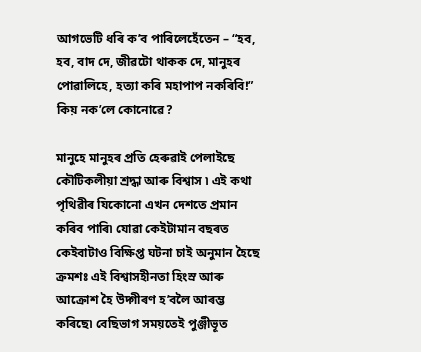আগভেটি ধৰি ক’ব পাৰিলেহেঁতেন – “হব, হব, বাদ দে, জীৱটো থাকক দে, মানুহৰ পোৱালিহে, হত্যা কৰি মহাপাপ নকৰিবি!” কিয় নক’লে কোনোৱে?

মানুহে মানুহৰ প্ৰতি হেৰুৱাই পেলাইছে কৌটিকলীয়া শ্ৰদ্ধা আৰু বিশ্বাস ৷ এই কথা পৃথিৱীৰ যিকোনো এখন দেশতে প্ৰমান কৰিব পাৰি৷ যোৱা কেইটামান বছৰত কেইবাটাও বিক্ষিপ্ত ঘটনা চাই অনুমান হৈছে ক্ৰমশঃ এই বিশ্বাসহীনতা হিংস্ৰ আৰু আক্ৰোশ হৈ উদ্গীৰণ হ’বলৈ আৰম্ভ কৰিছে৷ বেছিভাগ সময়তেই পুঞ্জীভূত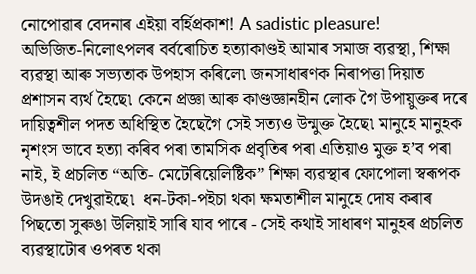নোপোৱাৰ বেদনাৰ এইয়া বৰ্হিপ্ৰকাশ! A sadistic pleasure!
অভিজিত-নিলোৎপলৰ বৰ্বৰোচিত হত্যাকাণ্ডই আমাৰ সমাজ ব্যৱস্থা, শিক্ষা ব্যৱস্থা আৰু সভ্যতাক উপহাস কৰিলে৷ জনসাধাৰণক নিৰাপত্তা দিয়াত প্ৰশাসন ব্যৰ্থ হৈছে৷ কেনে প্ৰজ্ঞা আৰু কাণ্ডজ্ঞানহীন লোক গৈ উপায়ুক্তৰ দৰে দায়িত্বশীল পদত অধিস্থিত হৈছেগৈ সেই সত্যও উন্মুক্ত হৈছে৷ মানুহে মানুহক নৃশংস ভাবে হত্যা কৰিব পৰা তামসিক প্ৰবৃতিৰ পৰা এতিয়াও মুক্ত হ’ব পৰা নাই, ই প্ৰচলিত “অতি- মেটেৰিয়েলিষ্টিক” শিক্ষা ব্যৱস্থাৰ ফোপোলা স্বৰূপক উদঙাই দেখুৱাইছে৷  ধন-টকা-পইচা থকা ক্ষমতাশীল মানুহে দোষ কৰাৰ পিছতো সুৰুঙা উলিয়াই সাৰি যাব পাৰে - সেই কথাই সাধাৰণ মানুহৰ প্ৰচলিত ব্যৱস্থাটোৰ ওপৰত থকা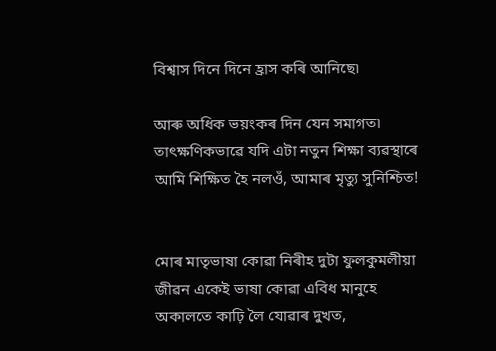বিশ্বাস দিনে দিনে হ্ৰাস কৰি আনিছে৷

আৰু অধিক ভয়ংকৰ দিন যেন সমাগত৷ তাৎক্ষণিকভাৱে যদি এটা নতুন শিক্ষা ব্যৱস্থাৰে আমি শিক্ষিত হৈ নলওঁ, আমাৰ মৃত্যু সুনিশ্চিত!


মোৰ মাতৃভাষা কোৱা নিৰীহ দুটা ফুলকুমলীয়া জীৱন একেই ভাষা কোৱা এবিধ মানুহে অকালতে কাঢ়ি লৈ যোৱাৰ দুখত,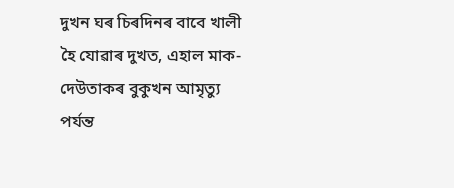দুখন ঘৰ চিৰদিনৰ বাবে খালী হৈ যোৱাৰ দুখত, এহাল মাক-দেউতাকৰ বুকুখন আমৃত্যু পৰ্যন্ত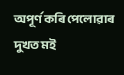অপূৰ্ণ কৰি পেলোৱাৰ দুখত মই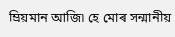ম্ৰিয়মান আজি৷ হে মোৰ সন্মানীয়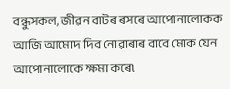বন্ধুসকল, জীৱন বাটৰ ৰসৰে আপোনালোকক আজি আমোদ দিব নোৱাৰাৰ বাবে মোক যেন আপোনালোকে ক্ষমা কৰে৷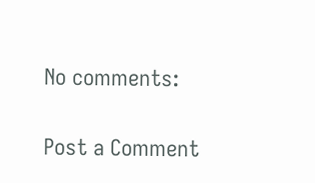No comments:

Post a Comment